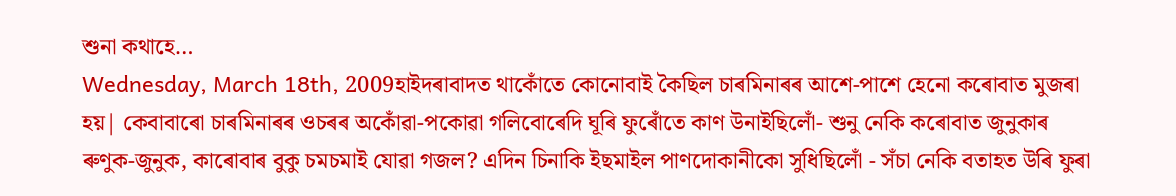শুনা কথাহে…
Wednesday, March 18th, 2009হাইদৰাবাদত থাকোঁতে কোনোবাই কৈছিল চাৰমিনাৰৰ আশে-পাশে হেনো কৰোবাত মুজৰা হয়| কেবাবাৰো চাৰমিনাৰৰ ওচৰৰ অকোঁৱা-পকোৱা গলিবোৰেদি ঘূৰি ফুৰোঁতে কাণ উনাইছিলোঁ- শুনু নেকি কৰোবাত জুনুকাৰ ৰুণুক-জুনুক, কাৰোবাৰ বুকু চমচমাই যোৱা গজল? এদিন চিনাকি ইছমাইল পাণদোকানীকো সুধিছিলোঁ - সঁচা নেকি বতাহত উৰি ফুৰা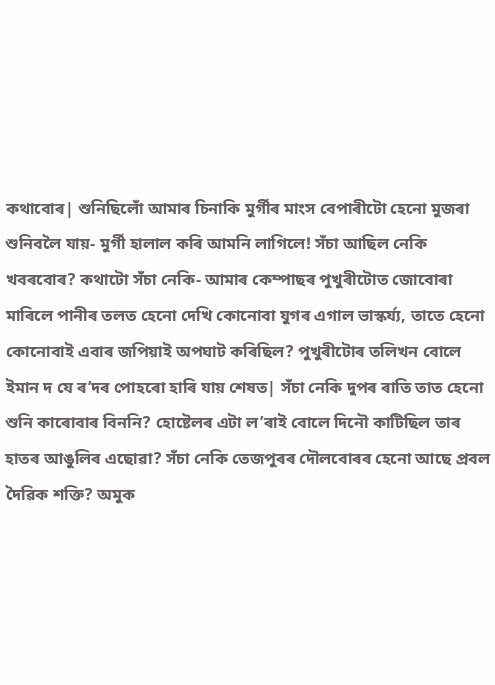কথাবোৰ| শুনিছিলোঁ আমাৰ চিনাকি মুৰ্গীৰ মাংস বেপাৰীটো হেনো মুজৰা শুনিবলৈ যায়- মুৰ্গী হালাল কৰি আমনি লাগিলে! সঁচা আছিল নেকি খবৰবোৰ? কথাটো সঁচা নেকি- আমাৰ কেম্পাছৰ পুখুৰীটোত জোবোৰা মাৰিলে পানীৰ তলত হেনো দেখি কোনোবা যুগৰ এগাল ভাস্কৰ্য্য, তাতে হেনো কোনোবাই এবাৰ জপিয়াই অপঘাট কৰিছিল? পুখুৰীটোৰ তলিখন বোলে ইমান দ যে ৰ’দৰ পোহৰো হাৰি যায় শেষত| সঁচা নেকি দুপৰ ৰাতি তাত হেনো শুনি কাৰোবাৰ বিননি? হোষ্টেলৰ এটা ল’ৰাই বোলে দিনৌ কাটিছিল তাৰ হাতৰ আঙুলিৰ এছোৱা? সঁচা নেকি তেজপুৰৰ দৌলবোৰৰ হেনো আছে প্ৰবল দৈৱিক শক্তি? অমুক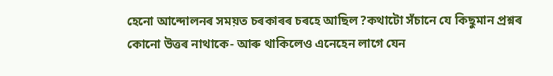হেনো আন্দোলনৰ সময়ত চৰকাৰৰ চৰহে আছিল?কথাটো সঁচানে যে কিছুমান প্ৰশ্নৰ কোনো উত্তৰ নাথাকে- আৰু থাকিলেও এনেহেন লাগে যেন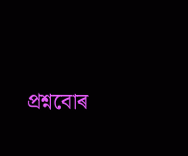প্ৰশ্নবোৰ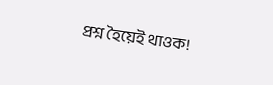প্ৰশ্ন হৈয়েই থাওক!